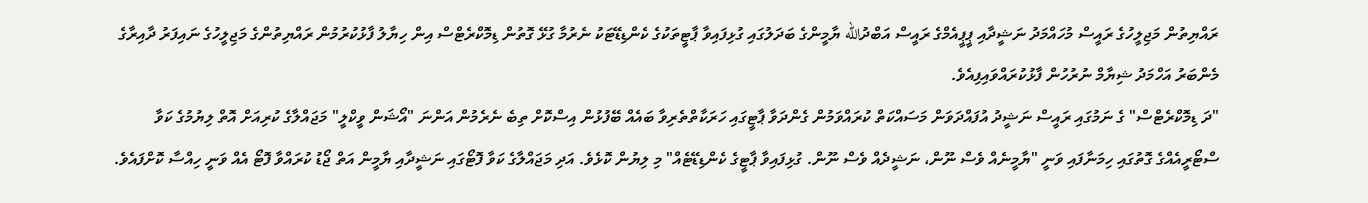ރައްޔިތުން މަޖިލީހުގެ ރައީސް މުހައްމަދު ނަޝީދާއި ޕީޕީއެމްގެ ރައީސް އަބްދުالله ޔާމީންގެ ބަދަލުގައި ގުޅިފައިވާ ޕާޓީތަކުގެ ކެންޑިޑޭޓަކު ނެރުމާ ގުޅޭ ގޮތުން ޑިމޮކްރެޓްސް އިން ހިޔާލު ފާޅުކުރުމުން ރައްޔިތުންގެ މަޖިލީހުގެ ނައިފަރު ދާއިރާގެ މެންބަރު އަހްމަދު ޝިޔާމް ނުރުހުން ފާޅުކުރައްވައިފިއެވެ.
"ދަ ޑިމޮކްރެޓްސް" ގެ ނަމުގައި ރައީސް ނަޝީދު އުފައްދަވަން މަސައްކަތް ކުރައްވަމުން ގެންދަވާ ޕާޓީގައި ހަރަކާތްތެރިވާ ބައެއް ބޭފުޅުން އިސްކޮށް ތިބެ ނެރެމުން އަންނަ "އޯޝަން ވީކްލީ" މަޖައްލާގެ ކުރިއަށް އޮތް ލިޔުމުގެ ކަވާ ސްޓޯރީއެއްގެ ގޮތުގައި ހިމަނާފައި ވަނީ "ޔާމީނެއް ވެސް ނޫން، ނަޝީދެއް ވެސް ނޫން. ގުޅިފައިވާ ޕާޓީގެ ކެންޑިޑޭޓެއް" މި ލިޔުން ކޮޅެވެ. އަދި މަޖައްލާގެ ކަވާ ފޮޓޯގައި ނަޝީދާއި ޔާމީން އަތް ޖޯޑު ކުރައްވާ ފޮޓޯ އެއް ވަނީ ހިއްސާ ކޮށްފައެވެ.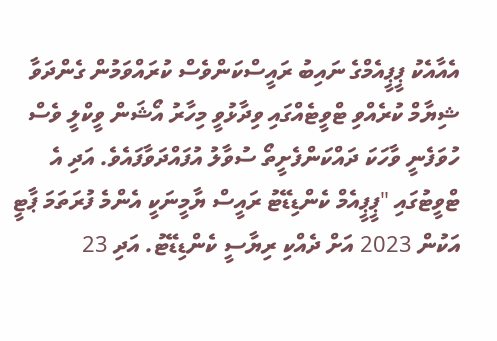އެއާއެކު ޕީޕީއެމްގެ ނައިބު ރައީސްކަންވެސް ކުރައްވަމުން ގެންދަވާ ޝިޔާމް ކުރެއްވި ޓްވީޓެއްގައި ވިދާޅުވީ މިހާރު އޯޝަން ވީކްލީ ވެސް ހުވަފެނީ ވާހަކަ ދައްކަންފެށީތޯ ސުވާލު އުފައްދަވާފައެވެ. އަދި އެ ޓްވީޓުގައި "ޕީޕީއެމް ކެންޑިޑޭޓު ރައީސް ޔާމީނަކީ އެންމެ ފުރަތަމަ ޕާޓީ އަކުން 2023 އަށް ދެއްކި ރިޔާސީ ކެންޑިޑޭޓު. އަދި 23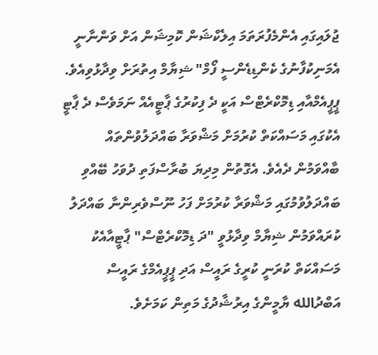ޖުލައިގައި އެންމެފުރަތަމަ އިލެކްޝަން ކޮމިޝަން އަށް ވަންނާނީ އެމަނިކުފާނުގެ ކެންޑިޑެންސީ ފޯމް" ޝިޔާމް އިތުރަށް ވިދާޅުވިއެވެ.
ޕީޕީއެމްއާއި ޑިމޮކްރެޓްސް އަކީ ދެ ފިކުރުގެ ޕާޓީއެއް ނަމަވެސް ދެ ޕާޓީ އެކުގައި މަސައްކަތް ކުރުމަށް މަޝްވަރާ ބައްދަލުވުންތައް ބާއްވަމުން ދެއެވެ. އެގޮތުން މިދިޔަ ބުރާސްފަތި ދުވަހު ބޭއްވި ބައްދަލުވުމުގައި މަޝްވަރާ ކުރުމަށް ފަހު ނޫސްވެރިންނާ ބައްދަލު ކުރައްވަމުން ޝިޔާމް ވިދާޅުވީ "ދަ ޑިމޮކްރެޓްސް" ޕާޓީއާއެކު މަސައްކަތް ކުރަނީ ކުރީގެ ރައީސް އަދި ޕީޕީއެމްގެ ރައީސް އަބްދުالله ޔާމީންގެ އިރުޝާދުގެ މަތިން ކަމަށެވެ.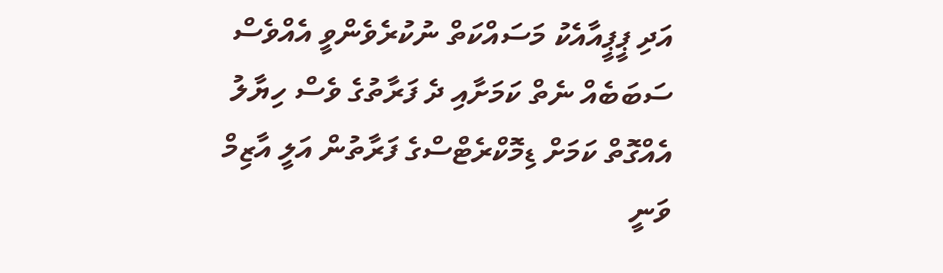އަދި ޕީޕީއާއެކު މަސައްކަތް ނުކުރެވެންވީ އެއްވެސް ސަބަބެއް ނެތް ކަމަށާއި ދެ ފަރާތުގެ ވެސް ހިޔާލު އެއްގޮތް ކަމަށް ޑިމޮކްރެޓްސްގެ ފަރާތުން އަލީ އާޒިމް ވަނީ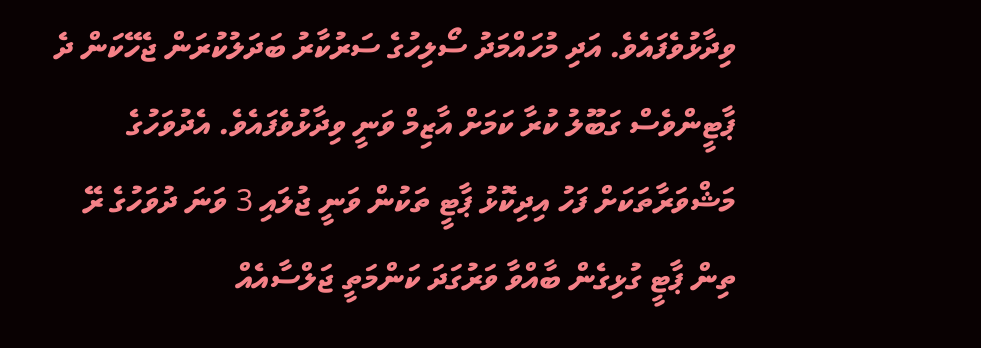ވިދާޅުވެފައެވެ. އަދި މުހައްމަދު ސޯލިހުގެ ސަރުކާރު ބަދަލުކުރަން ޖެހޭކަން ދެ ޕާޓީންވެސް ގަބޫލު ކުރާ ކަމަށް އާޒިމް ވަނީ ވިދާޅުވެފައެވެ. އެދުވަހުގެ މަޝްވަރާތަކަށް ފަހު އިދިކޮޅު ޕާޓީ ތަކުން ވަނީ ޖުލައި 3 ވަނަ ދުވަހުގެ ރޭ ތިން ޕާޓީ ގުޅިގެން ބާއްވާ ވަރުގަދަ ކަންމަތީ ޖަލްސާއެއް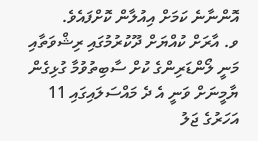އޮންނާނެ ކަމަށް އިއުލާން ކޮށްފައެވެ.
ވ. އާރަށް ކުއްޔަށް ދޫކުރުމުގައި ރިޝްވަތާއި މަނީ ލޯންޑަރިންގެ ކުށް ސާބިތުވުމާ ގުޅިގެން ޔާމީނަށް ވަނީ އެ ދެ މައްސަލައިގައި 11 އަހަރުގެ ޖަލު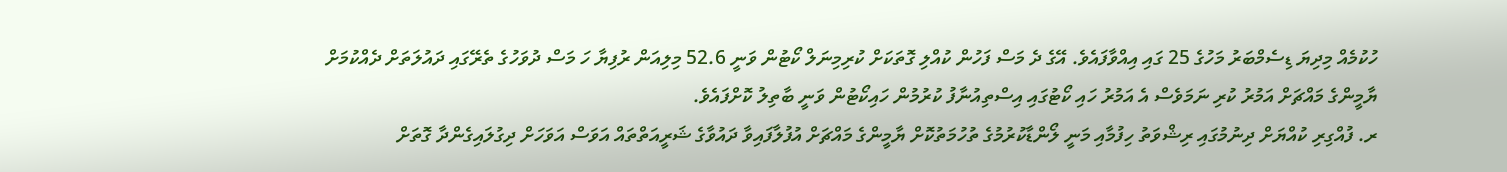ހުކުމެއް މިދިޔަ ޑިސެމްބަރު މަހުގެ 25 ގައި އިއްވާފައެވެ. އޭގެ ދެ މަސް ފަހުން ކުއްލި ގޮތަކަށް ކުރިމިނަލް ކޯޓުން ވަނީ 52.6 މިލިއަން ރުފިޔާ ހަ މަސް ދުވަހުގެ ތެރޭގައި ދައުލަތަށް ދެއްކުމަށް ޔާމީންގެ މައްޗަށް އަމުރު ކުރި ނަމަވެސް އެ އަމުރު ހައި ކޯޓުގައި އިސްތިއުނާފު ކުރުމުން ހައިކޯޓުން ވަނީ ބާތިލު ކޮށްފައެވެ.
ރ. ފުއްގިރި ކުއްޔަށް ދިނުމުގައި ރިޝްވަތު ހިފުމާއި މަނީ ލޯންޑާކުރުމުގެ ތުހުމަތުކޮށް ޔާމީންގެ މައްޗަށް އުފުލާފައިވާ ދައުވާގެ ޝަރީއަތްތައް އަވަސް އަވަހަށް ދިގުލައިގެންދާ ގޮތަށް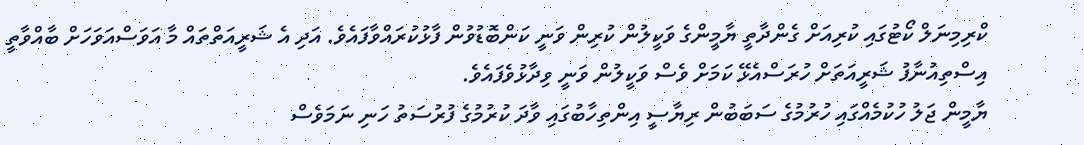ކްރިމިނަލް ކޯޓުގައި ކުރިއަށް ގެންދާތީ ޔާމީންގެ ވަކީލުން ކުރިން ވަނީ ކަންބޮޑުވުން ފާޅުކުރައްވާފައެވެ. އަދި އެ ޝަރީއަތްތައް މާ އަވަސްއަވަހަށް ބާއްވާތީ އިސްތިއުނާފު ޝަރީއަތަށް ހުރަސްއެޅޭ ކަމަށް ވެސް ވަކީލުން ވަނީ ވިދާޅުވެފައެވެ.
ޔާމީން ޖަލު ހުކުމެއްގައި ހުރުމުގެ ސަބަބުން ރިޔާސީ އިންތިހާބުގައި ވާދަ ކުރުމުގެ ފުރުސަތު ހަނި ނަމަވެސް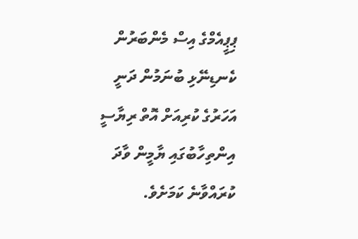ޕިޕީއެމްގެ އިސް މެންބަރުން ކެނޑިނޭޅި ބުނަމުން ދަނީ އަހަރުގެ ކުރިއަށް އޮތް ރިޔާސީ އިންތިހާބުގައި ޔާމީން ވާދަ ކުރައްވާނެ ކަމަށެވެ.